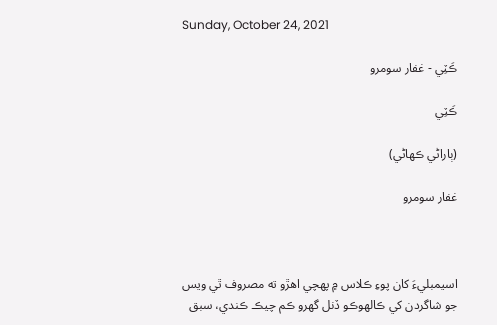Sunday, October 24, 2021

ڪَٽِي - غفار سومرو

ڪَٽِي

(ٻاراڻي ڪهاڻي)

غفار سومرو



اسيمبليءَ کان پوءِ ڪلاس ۾ پهچي اهڙو ته مصروف ٿي ويس جو شاگردن کي ڪالهوڪو ڏنل گهرو ڪم چيڪ ڪندي، سبق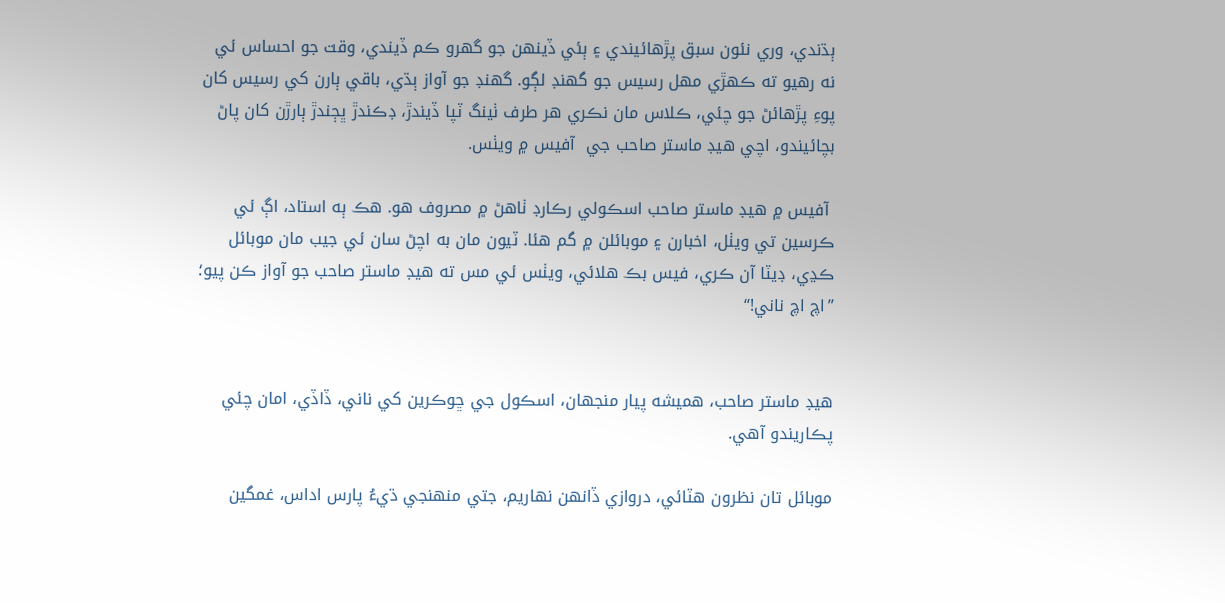ٻڌندي، وري نئون سبق پڙھائيندي ۽ ٻئي ڏينهن جو گهرو ڪم ڏيندي، وقت جو احساس ئي نه رهيو ته ڪهڙي مهل رسيس جو گهنڊ لڳو. گهنڊ جو آواز ٻڌي، باقي ٻارن کي رسيس کان پوءِ پڙھائڻ جو چئي، ڪلاس مان نڪري هر طرف ٺينگ ٽپا ڏيندڙ، ڊڪندڙ ڀڄندڙ ٻارڙن کان پاڻ بچائيندو، اچي هيڊ ماستر صاحب جي  آفيس ۾ ويٺس.

 آفيس ۾ هيڊ ماستر صاحب اسڪولي رڪارڊ ٺاهڻ ۾ مصروف هو. هڪ ٻه استاد، اڳ ئي ڪرسين تي ويٺل، اخبارن ۽ موبائلن ۾ گم هئا. ٽيون مان به اچڻ سان ئي جيب مان موبائل ڪڍي، ڊيٽا آن ڪري، فيس بڪ هلائي، ويٺس ئي مس ته هيڊ ماستر صاحب جو آواز ڪن پيو؛ ”اچ اچ ناني!“


هيڊ ماستر صاحب، هميشه پيار منجهان، اسڪول جي ڇوڪرين کي ناني، ڏاڏي، امان چئي پڪاريندو آھي.

موبائل تان نظرون هٽائي، دروازي ڏانهن نهاريم، جتي منهنجي ڌيءُ پارس اداس، غمگين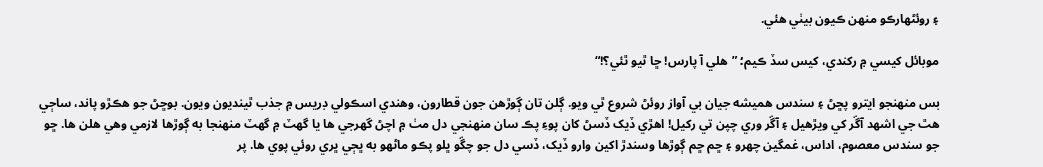۽ روئڻهارڪو منهن ڪيون بيٺي هئي.

موبائل کيسي ۾ رکندي، کيس سڏ ڪيم؛ ”هلي آ پارس! ڇا ٿيو ٿئي؟!“

بس منهنجو ايترو پڇڻ ۽ سندس هميشه جيان بي آواز روئڻ شروع ٿي ويو. ڳلن تان ڳوڙھن جون قطارون، وهندي اسڪولي ڊريس ۾ جذب ٿينديون ويون. بوڇڻ جو هڪڙو پاند، ساڄي هٿ جي اشهد آڱر کي ويڙھيل ۽ آڱر وري چپن تي رکيل! اهڙي ڏيک ڏسڻ کان پوءِ پڪ سان منهنجي دل مٺ ۾ اچڻ گهرجي ها يا گهٽ ۾ گهٽ منهنجا به ڳوڙھا لازمي وهي هلن ها. ڇو جو سندس معصوم، اداس، غمگين چهرو ۽ ڇم ڇم ڳوڙھا وسندڙ اکين وارو ڏيک، ڏسي دل جو چڱو ڀلو پڪو ماڻھو به ڀڄي ڀري روئي پوي ها. پر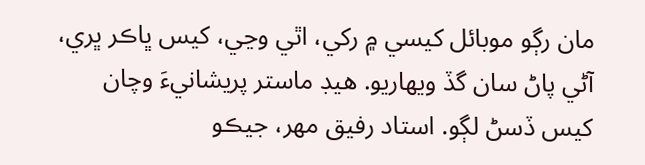مان رڳو موبائل کيسي ۾ رکي، اٿي وڃي، کيس ڀاڪر ڀري، آڻي پاڻ سان گڏ ويهاريو. هيڊ ماستر پريشانيءَ وچان کيس ڏسڻ لڳو. استاد رفيق مهر، جيڪو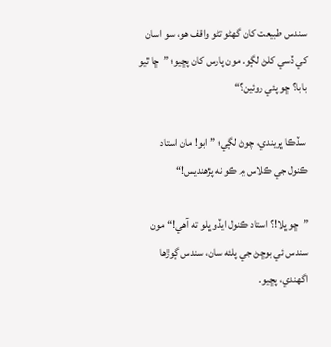سندس طبيعت کان گهڻو تڻو واقف هو، سو اسان کي ڏسي کلڻ لڳو. مون پارس کان پڇيو؛ ”ڇا ٿيو بابا؟ ڇو پئي روئين؟“

 سڏڪا ڀريندي، چوڻ لڳي؛ ”ابو! مان استاد ڪنول جي ڪلاس ۾ ڪو نه پڙھنديس!“

”ڇو ڀلا!؟ استاد ڪنول ايڏو ڀلو ته آھي!“ مون سندس ئي بوڇڻ جي پلئه سان، سندس ڳوڙھا اگهندي، پڇيو.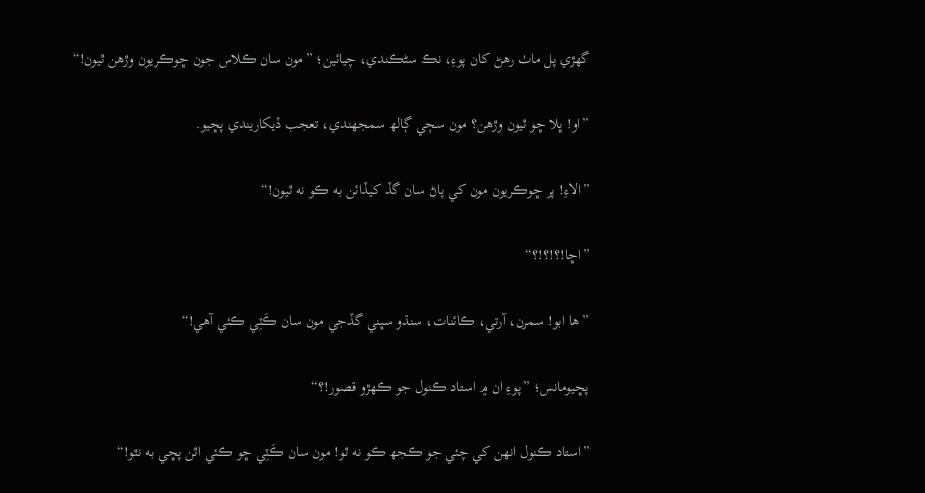گهڙي پل ماٺ رهڻ کان پوءِ، نڪ سڻڪندي، چيائين؛ ”مون سان ڪلاس جون ڇوڪريون وڙھن ٿيون!“

”او! ڀلا ڇو ٿيون وڙھن؟ مون سڄي ڳالھ سمجهندي، تعجب ڏيکاريندي پڇيو.

”الاءِ! پر ڇوڪريون مون کي پاڻ سان گڏ کيڏائن به ڪو نه ٿيون!“

”اڇا!؟!؟!؟“

”ها ابو! سمرن، آرتي، ڪائنات، سنڌو سڀني گڏجي مون سان ڪَٽِي ڪئي آھي!“

پڇيومانس؛ ”پوءِ ان ۾ استاد ڪنول جو ڪهڙو قصور!؟“

”استاد ڪنول انهن کي چئي جو ڪجھ ڪو نه ٿو! مون سان ڪَٽِي ڇو ڪئي اٿن پڇي به نٿو!“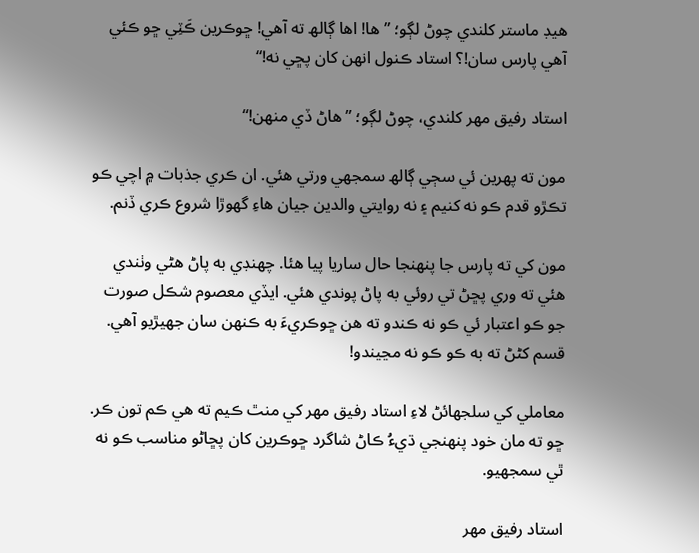هيڊ ماستر کلندي چوڻ لڳو؛ ”ها! اها ڳالھ ته آھي! ڇوڪرين ڪَٽِي ڇو ڪئي آھي پارس سان!؟ استاد ڪنول انهن کان پڇي نه!“

استاد رفيق مهر کلندي، چوڻ لڳو؛ ”هاڻ ڏي منهن!“

مون ته پهرين ئي سڄي ڳالھ سمجهي ورتي هئي. ان ڪري جذبات ۾ اچي ڪو تڪڙو قدم ڪو نه کنيم ۽ نه روايتي والدين جيان هاءِ گهوڙا شروع ڪري ڏنم.

مون کي ته پارس جا پنهنجا حال ساريا پيا هئا. چهنڊي به پاڻ هڻي وٺندي هئي ته وري پڇڻ تي روئي به پاڻ پوندي هئي. ايڏي معصوم شڪل صورت جو ڪو اعتبار ئي ڪو نه ڪندو ته هن ڇوڪريءَ به ڪنهن سان جهيڙيو آھي. قسم کڻڻ ته به ڪو ڪو نه مڃيندو!

معاملي کي سلجهائڻ لاءِ استاد رفيق مهر کي منٿ ڪيم ته هي ڪم تون ڪر. ڇو ته مان خود پنهنجي ڌيءُ ڪاڻ شاگرد ڇوڪرين کان پڇاڻو مناسب ڪو نه ٿي سمجهيو.

استاد رفيق مهر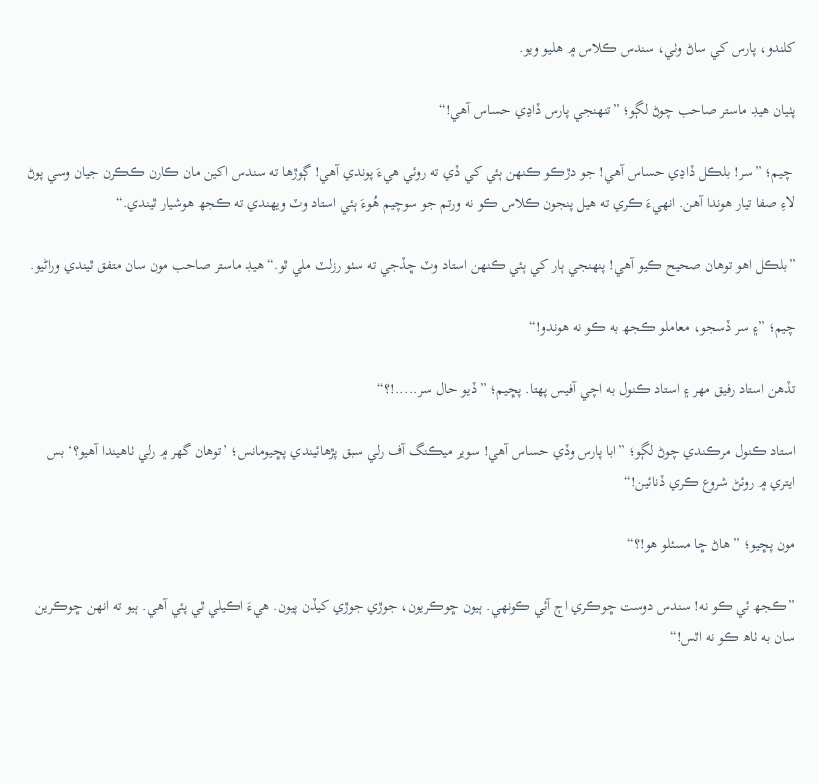کلندو، پارس کي ساڻ وٺي، سندس ڪلاس ۾ هليو ويو.

پٺيان هيڊ ماستر صاحب چوڻ لڳو؛ ”تنهنجي پارس ڏاڍي حساس آھي!“

 چيم؛ ”سر! بلڪل ڏاڍي حساس آھي! جو دڙڪو ڪنهن ٻئي کي ڏي ته روئي هيءَ پوندي آھي! ڳوڙھا ته سندس اکين مان ڪارن ڪڪرن جيان وسي پوڻ لاءِ صفا تيار هوندا آهن. انهيءَ ڪري ته هيل پنجون ڪلاس ڪو نه ورتم جو سوچيم هُوءَ ٻئي استاد وٽ ويهندي ته ڪجھ هوشيار ٿيندي.“

”بلڪل اهو توهان صحيح ڪيو آھي! پنهنجي ٻار کي ٻئي ڪنهن استاد وٽ ڇڏجي ته سٺو رزلٽ ملي ٿو.“ هيڊ ماستر صاحب مون سان متفق ٿيندي وراڻيو.

چيم؛ ”۽ سر ڏسجو، معاملو ڪجھ به ڪو نه هوندو!“

تڏھن استاد رفيق مهر ۽ استاد ڪنول به اچي آفيس پهتا. پڇيم؛ ”ڏيو حال سر.....!؟“

استاد ڪنول مرڪندي چوڻ لڳو؛ ”ابا پارس وڏي حساس آهي! سوير ميڪنگ آف رلي سبق پڙھائيندي پڇيومانس؛ ’توهان گهر ۾ رلي ٺاهيندا آھيو؟‘ بس ايتري ۾ روئڻ شروع ڪري ڏنائين!“

مون پڇيو؛ ”هاڻ ڇا مسئلو هو!؟“

”ڪجھ ئي ڪو نه! سندس دوست ڇوڪري اڄ آئي ڪونهي. ٻيون ڇوڪريون، جوڙي جوڙي کيڏن پيون. هيءَ اڪيلي ٿي پئي آھي. ٻيو ته انهن ڇوڪرين سان به ٺاھ ڪو نه اٿس!“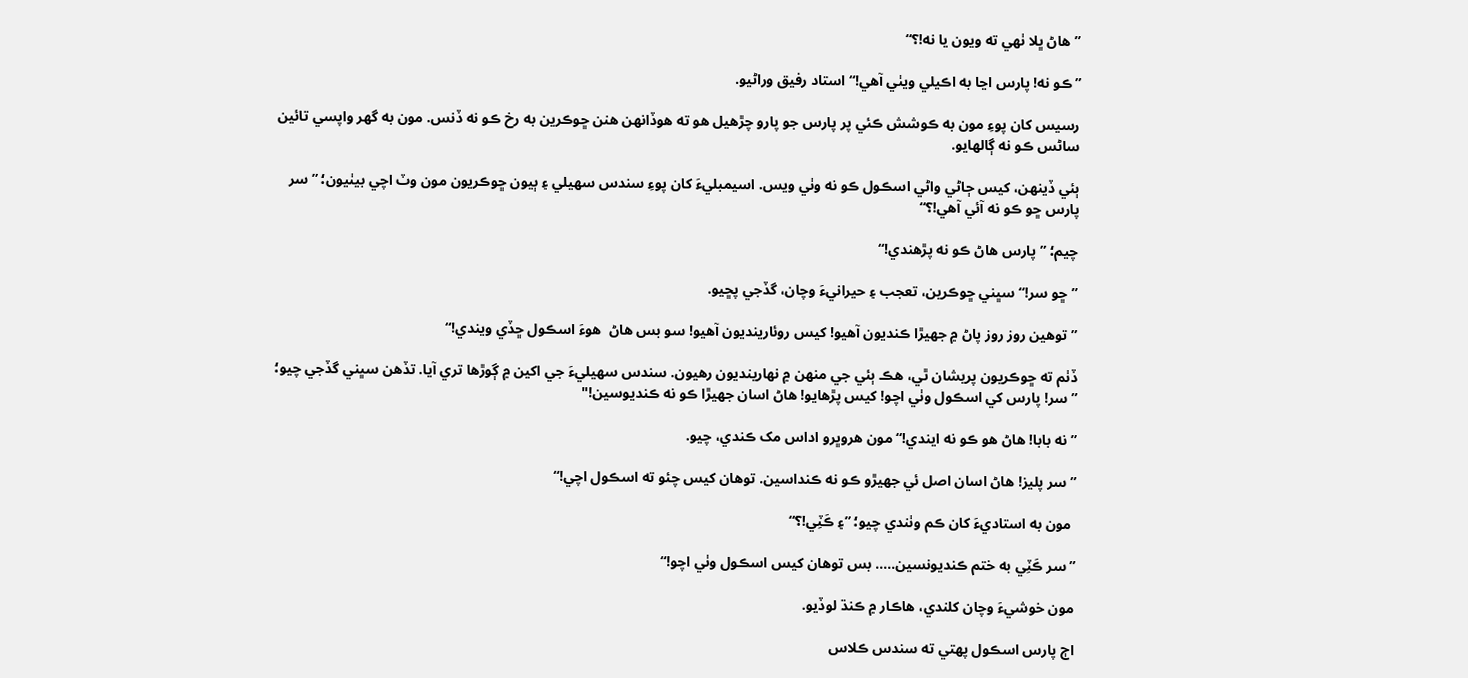”هاڻ ڀلا ٺھي ته ويون يا نه!؟“

”ڪو نه! پارس اڃا به اڪيلي ويٺي آھي!“ استاد رفيق وراڻيو.

رسيس کان پوءِ مون به ڪوشش ڪئي پر پارس جو پارو چڙھيل هو ته هوڏانهن هنن ڇوڪرين به رخ ڪو نه ڏنس. مون به گهر واپسي تائين ساڻس ڪو نه ڳالهايو.

ٻئي ڏينهن، کيس ڄاڻي واڻي اسڪول ڪو نه وٺي ويس. اسيمبليءَ کان پوءِ سندس سھيلي ۽ ٻيون ڇوڪريون مون وٽ اچي بيٺيون؛ ”سر پارس ڇو ڪو نه آئي آھي!؟“

چيم؛ ”پارس هاڻ ڪو نه پڙھندي!“

”ڇو سر!“ سڀني ڇوڪرين، تعجب ۽ حيرانيءَ وچان، گڏجي پڇيو.

”توهين روز روز پاڻ ۾ جهيڙا ڪنديون آھيو! کيس روئارينديون آھيو! سو بس هاڻ  هوءَ اسڪول ڇڏي ويندي!“

ڏٺم ته ڇوڪريون پريشان ٿي، هڪ ٻئي جي منهن ۾ نهارينديون رهيون. سندس سھيليءَ جي اکين ۾ ڳوڙھا تري آيا. تڏھن سڀني گڏجي چيو؛ ”سر! پارس کي اسڪول وٺي اچو! کيس پڙھايو! هاڻ اسان جهيڙا ڪو نه ڪنديوسين!"

”نه بابا! هاڻ هو ڪو نه ايندي!“ مون هروڀرو اداس مک ڪندي، چيو.

”سر پليز! هاڻ اسان اصل ئي جهيڙو ڪو نه ڪنداسين. توهان کيس چئو ته اسڪول اچي!“

 مون به استاديءَ کان ڪم وٺندي چيو؛ ”۽ ڪَٽِي!؟“

”سر ڪَٽِي به ختم ڪنديونسين..... بس توهان کيس اسڪول وٺي اچو!“

مون خوشيءَ وچان کلندي، هاڪار ۾ ڪنڌ لوڏيو.

اڄ پارس اسڪول پهتي ته سندس ڪلاس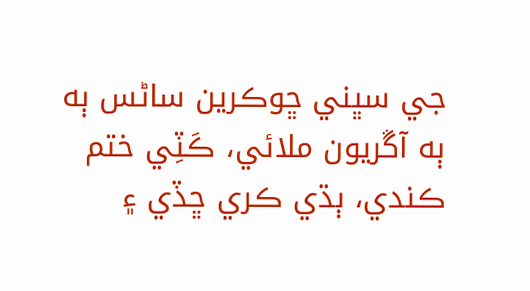جي سڀني ڇوڪرين ساڻس ٻه ٻه آڱريون ملائي، ڪَٽِي ختم ڪندي، ٻڌي ڪري ڇڏي ۽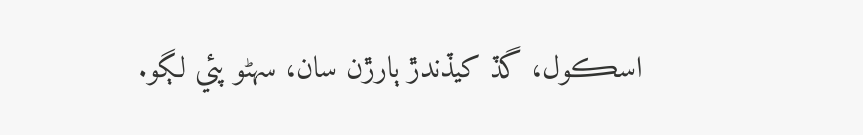اسڪول، گڏ کيڏندڙ ٻارڙن سان، سهڻو پئي لڳو.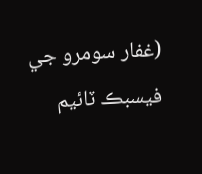(غفار سومرو جي فيسبڪ ٽائيم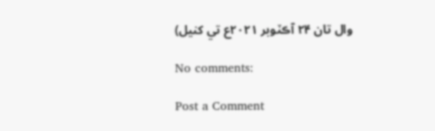وال تان ۲۴ آڪٽوبر ۲۰۲۱ع تي کنيل)

No comments:

Post a Comment